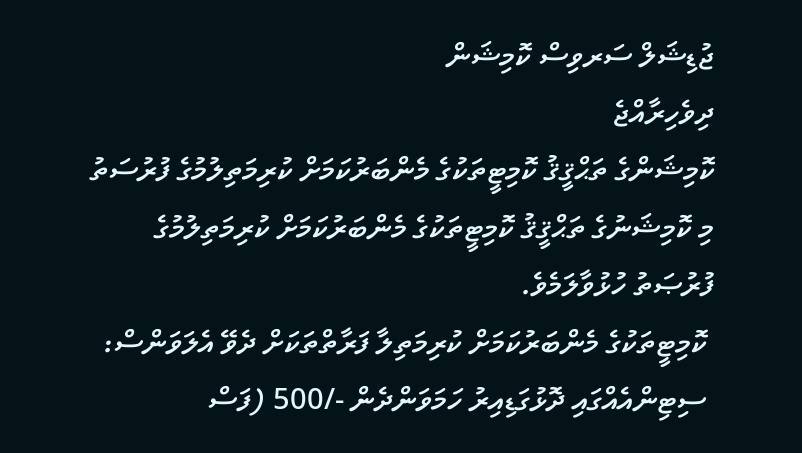ޖުޑިޝަލް ސަރވިސް ކޮމިޝަން
ދިވެހިރާއްޖެ
ކޮމިޝަންގެ ތަޙްޤީޤު ކޮމިޓީތަކުގެ މެންބަރުކަމަށް ކުރިމަތިލުމުގެ ފުރުސަތު
މި ކޮމިޝަނުގެ ތަޙްޤީޤު ކޮމިޓީތަކުގެ މެންބަރުކަމަށް ކުރިމަތިލުމުގެ ފުރުޞަތު ހުޅުވާލަމެވެ.
 ކޮމިޓީތަކުގެ މެންބަރުކަމަށް ކުރިމަތިލާ ފަރާތްތަކަށް ދެވޭ އެލަވަންސް:
 ސިޓިންއެއްގައި ދޮޅުގަޑިއިރު ހަމަވަންދެން -/500 (ފަސް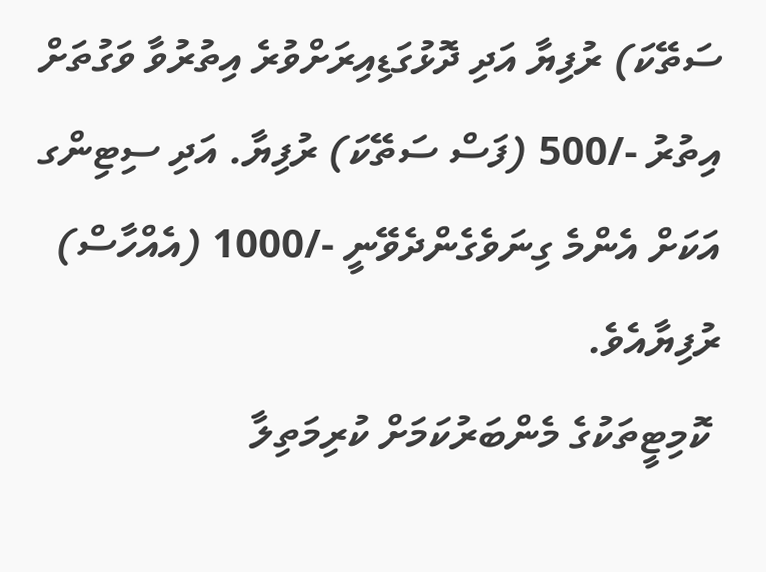ސަތޭކަ) ރުފިޔާ އަދި ދޮޅުގަޑިއިރަށްވުރެ އިތުރުވާ ވަގުތަށް އިތުރު -/500 (ފަސް ސަތޭކަ) ރުފިޔާ. އަދި ސިޓިންގ އަކަށް އެންމެ ގިނަވެގެންދެވޭނީ -/1000 (އެއްހާސް) ރުފިޔާއެވެ.
 ކޮމިޓީތަކުގެ މެންބަރުކަމަށް ކުރިމަތިލާ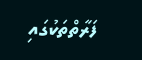ފަރާތްތަކުގައި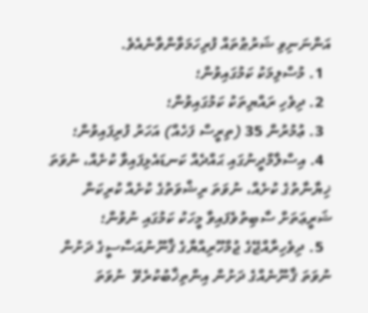އަންނަނިވި ޝަރުޠުތައް ފުރިހަމަވާންވާނެއެވެ.
  1. މުސްލިމަކު ކަމުގައިވުން؛
  2. ދިވެހި ރައްޔިތަކު ކަމުގައިވުން؛
  3. ޢުމުރުން 35 (ތިރީސް ފަހެއް) އަހަރު ފުރިފައިވުން؛
  4. އިސްލާމްދީނުގައި ޙައްދެއް ކަނޑައެޅިފައިވާ ކުށެއް، ނުވަތަ ޚިޔާނާތުގެ ކުށެއް، ނުވަތަ ރިޝްވަތުގެ ކުށެއް ކުރިކަން ޝަރީޢަތަށް ސާބިތުވެފައިވާ މީހަކު ކަމުގައި ނުވުން؛
  5. ދިވެހިރާއްޖޭގެ ޖުމްހޫރިއްޔާގެ ޤާނޫނުއަސާސީގެ ދަށުން ނުވަތަ ޤާނޫނެއްގެ ދަށުން އިންތިޚާބުކުރެވޭ  ނުވަތަ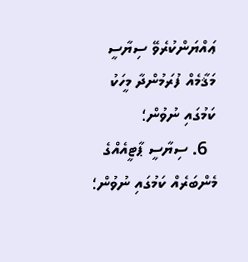ޢައްޔަންކުރެވޭ ސިޔާސީ މަޤާމެއް ފުރަމުންދާ މީހަކު ކަމުގައި ނުވުން؛
  6. ސިޔާސީ ޕާޓީއެއްގެ މެންބަރެއް ކަމުގައި ނުވުން؛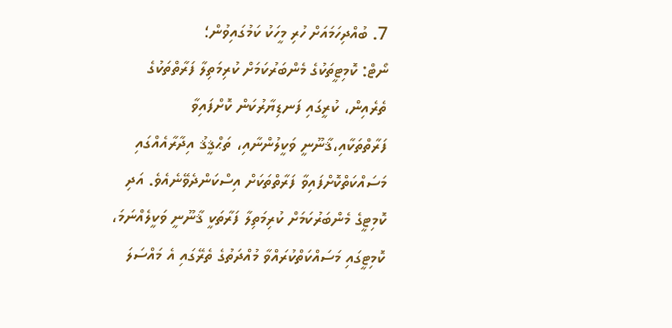7. ބުއްދިހަމައަށް ހުރި މީހަކު ކަމުގައިވުން؛
ނޯޓް: ކޮމިޓީތަކުގެ މެންބަރުކަމަށް ކުރިމަތިލާ ފަރާތްތަކުގެ ތެރެއިން، ކުރީގައި ފަނޑިޔާރުކަން ކޮށްފައިވާ ފަރާތްތަކާއި،ޤާނޫނީ ވަކީލުންނާއި، ތަޙްޤީޤު އިދާރާއެއްގައި މަސައްކަތްކޮށްފައިވާ ފަރާތްތަކަށް އިސްކަންދެވޭނެއެވެ. އަދި ކޮމިޓީގެ މެންބަރުކަމަށް ކުރިމަތިލާ ފަރާތަކީ ޤާނޫނީ ވަކީލެއްނަމަ، ކޮމިޓީގައި މަސައްކަތްކުރައްވާ މުއްދަތުގެ ތެރޭގައި އެ މައްސަލަ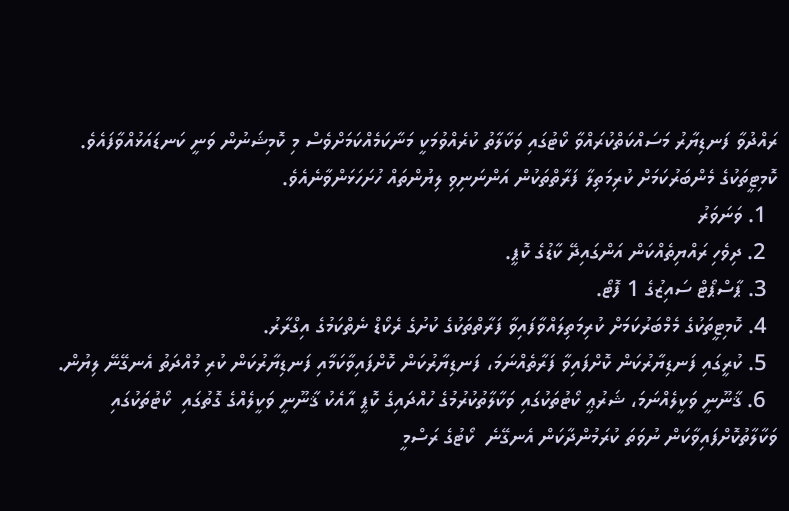ރައްދުވާ ފަނޑިޔާރު މަސައްކަތްކުރައްވާ ކޯޓުގައި ވަކާލާތު ކުރެއްވުމަކީ މަނާކަމެއްކަމަށްވެސް މި ކޮމިޝަނުން ވަނީ ކަނޑައަޅުއްވާފައެވެ.
ކޮމިޓީތަކުގެ މެންބަރުކަމަށް ކުރިމަތިލާ ފަރާތްތަކުން އަންނަނިވި ލިޔުންތައް ހުށަހަޅަންވާނެއެވެ.
  1. ވަނަވަރު
  2. ދިވެހި ރައްޔިތެއްކަން އަންގައިދޭ ކާޑުގެ ކޮޕީ.
  3. ޕާސްޕޯޓް ސައިޒުގެ 1 ފޮޓޯ.
  4. ކޮމިޓީތަކުގެ މެމްބަރުކަމަށް ކުރިމަތިލައްވާފައިވާ ފަރާތްތަކުގެ ކުށުގެ ރެކޯޑް ނެތްކަމުގެ އިގްރާރު.
  5. ކުރީގައި ފަނޑިޔާރުކަން ކޮށްފައިވާ ފަރާތެއްނަމަ، ފަނޑިޔާރުކަން ކޮށްފައިވާކަމާއި ފަނޑިޔާރުކަން ކުރި މުއްދަތު އެނގޭނޭ ލިޔުން.
  6. ޤާނޫނީ ވަކީލެއްނަމަ، ޝަރުޢީ ކޯޓުތަކުގައި ވަކާލާތުކުރުމުގެ ހުއްދައިގެ ކޮޕީ އާއެކު ޤާނޫނީ ވަކީލެއްގެ ގޮތުގައި  ކޯޓުތަކުގައި ވަކާލާތުކޮށްފައިވާކަން ނުވަތަ ކުރަމުންދާކަން އެނގޭނެ  ކޯޓުގެ ރަސްމީ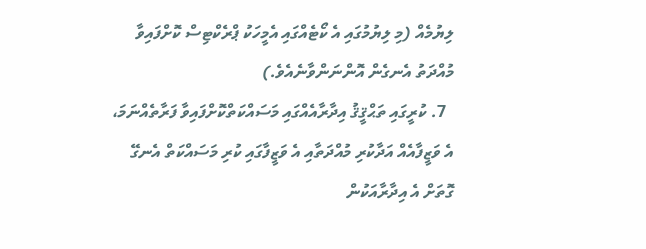ލިޔުމެއް (މި ލިޔުމުގައި އެ ކޯޓެއްގައި އެމީހަކު ޕްރެކްޓިސް ކޮށްފައިވާ މުއްދަތު އެނގެން އޮންނަންވާނެއެވެ.)
  7. ކުރީގައި ތަޙްޤީޤު އިދާރާއެއްގައި މަސައްކަތްކޮށްފައިވާ ފަރާތެއްނަމަ، އެ ވަޒީފާއެއް އަދާކުރި މުއްދަތާއި އެ ވަޒީފާގައި ކުރި މަސައްކަތް އެނގޭ ގޮތަށް އެ އިދާރާއަކުން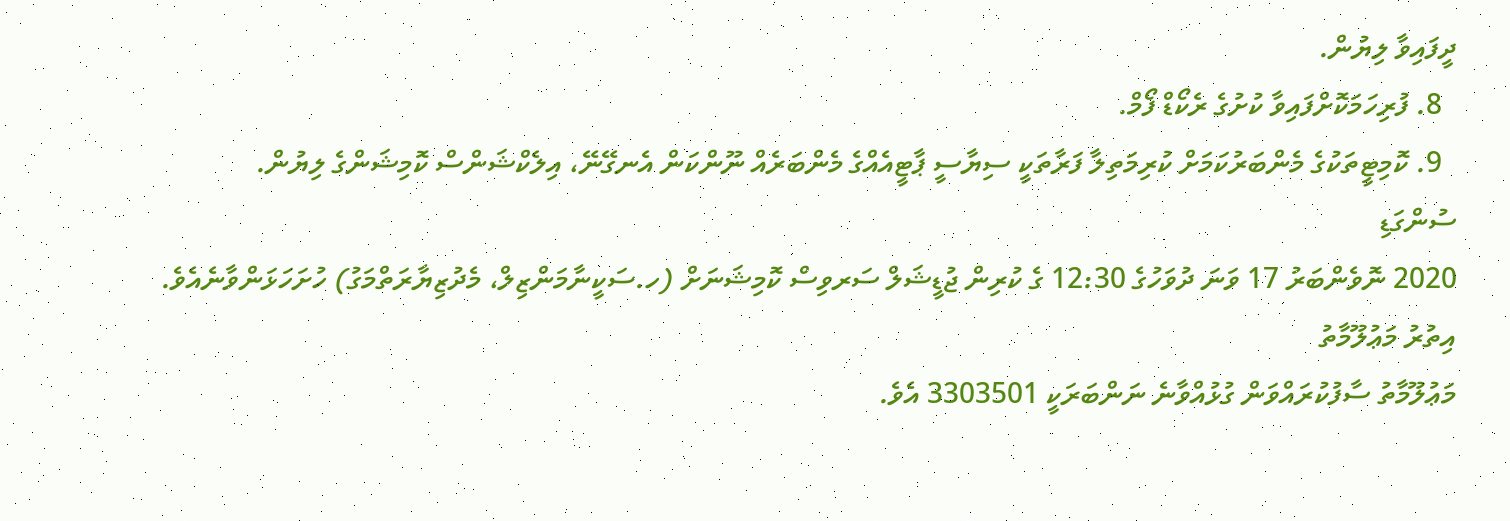ދީފައިވާ ލިޔުން.
  8. ފުރިހަމަކޮށްފައިވާ ކުށުގެ ރެކޯޑް ފޯމް.
  9. ކޮމިޓީތަކުގެ މެންބަރުކަމަށް ކުރިމަތިލާ ފަރާތަކީ ސިޔާސީ ޕާޓީއެއްގެ މެންބަރެއް ނޫންކަން އެނގޭނޭ، އިލެކްޝަންސް ކޮމިޝަންގެ ލިޔުން.
ސުންގަޑި
2020 ނޮވެންބަރު 17 ވަނަ ދުވަހުގެ 12:30 ގެ ކުރިން ޖުޑީޝަލް ސަރވިސް ކޮމިޝަނަށް (ހ.ސަކީނާމަންޒިލް، މެދުޒިޔާރަތްމަގު) ހުށަހަޅަންވާނެއެވެ.
އިތުރު މަޢުލޫމާތު
މަޢުލޫމާތު ސާފުކުރައްވަން ގުޅުއްވާނެ ނަންބަރަކީ 3303501 އެވެ.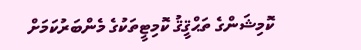ކޮމިޝަންގެ ތަޙްޤީޤު ކޮމިޓީތަކުގެ މެންބަރުކަމަށް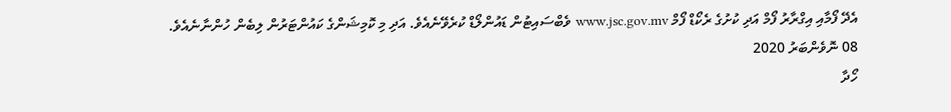އެދޭ ފޯމާއި އިގްރާރު ފޯމް އަދި ކުށުގެ ރެކޯޑް ފޯމް www.jsc.gov.mv ވެބްސައިޓުން ޑައުންލޯޑް ކުރެވޭނެއެވެ. އަދި މި ކޮމިޝަންގެ ކައުންޓަރުން ލިބެން ހުންނާނެއެވެ.
08 ނޮވެންބަރު 2020
ހޯދާ